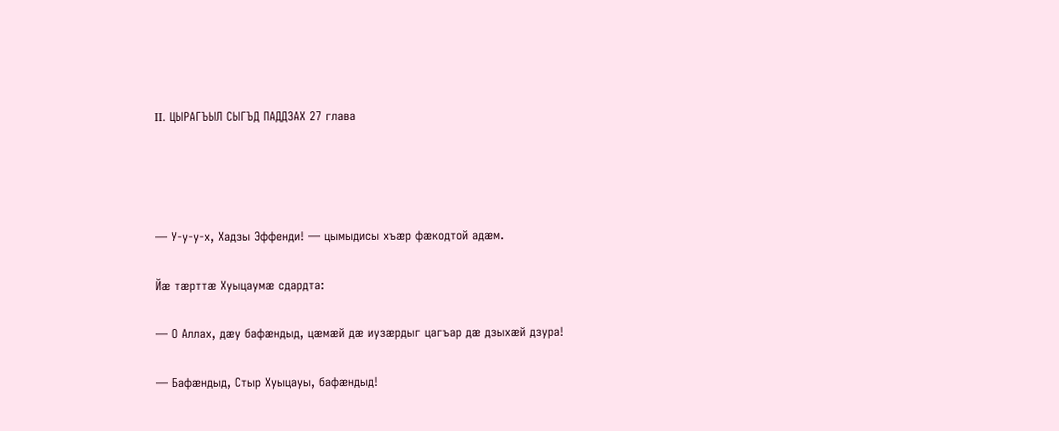II. ЦЫРАГЪЫЛ СЫГЪД ПАДДЗАХ 27 глава




— У-у-у-х, Хадзы Эффенди! — цымыдисы хъæр фæкодтой адæм.

Йæ тæрттæ Хуыцаумæ сдардта:

— О Аллах, дæу бафæндыд, цæмæй дæ иузæрдыг цагъар дæ дзыхæй дзура!

— Бафæндыд, Стыр Хуыцауы, бафæндыд!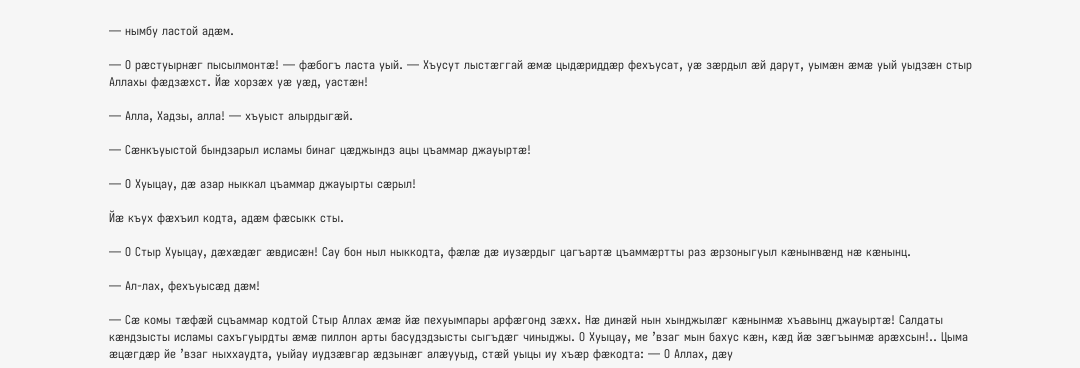— нымбу ластой адæм.

— О рæстуырнæг пысылмонтæ! — фæбогъ ласта уый. — Хъусут лыстæггай æмæ цыдæриддæр фехъусат, уæ зæрдыл æй дарут, уымæн æмæ уый уыдзæн стыр Аллахы фæдзæхст. Йæ хорзæх уæ уæд, уастæн!

— Алла, Хадзы, алла! — хъуыст алырдыгæй.

— Сæнкъуыстой бындзарыл исламы бинаг цæджындз ацы цъаммар джауыртæ!

— О Хуыцау, дæ азар ныккал цъаммар джауырты сæрыл!

Йæ къух фæхъил кодта, адæм фæсыкк сты.

— О Стыр Хуыцау, дæхæдæг æвдисæн! Сау бон ныл ныккодта, фæлæ дæ иузæрдыг цагъартæ цъаммæртты раз æрзоныгуыл кæнынвæнд нæ кæнынц.

— Ал-лах, фехъуысæд дæм!

— Сæ комы тæфæй сцъаммар кодтой Стыр Аллах æмæ йæ пехуымпары арфæгонд зæхх. Нæ динæй нын хынджылæг кæнынмæ хъавынц джауыртæ! Салдаты кæндзысты исламы сахъгуырдты æмæ пиллон арты басудздзысты сыгъдæг чиныджы. О Хуыцау, ме ’взаг мын бахус кæн, кæд йæ зæгъынмæ арæхсын!.. Цыма æцæгдæр йе ’взаг ныххаудта, уыйау иудзæвгар æдзынæг алæууыд, стæй уыцы иу хъæр фæкодта: — О Аллах, дæу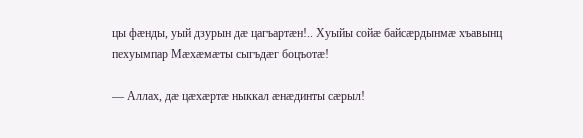цы фæнды, уый дзурын дæ цагъартæн!.. Хуыйы сойæ байсæрдынмæ хъавынц пехуымпар Мæхæмæты сыгъдæг боцъотæ!

— Аллах, дæ цæхæртæ ныккал æнæдинты сæрыл!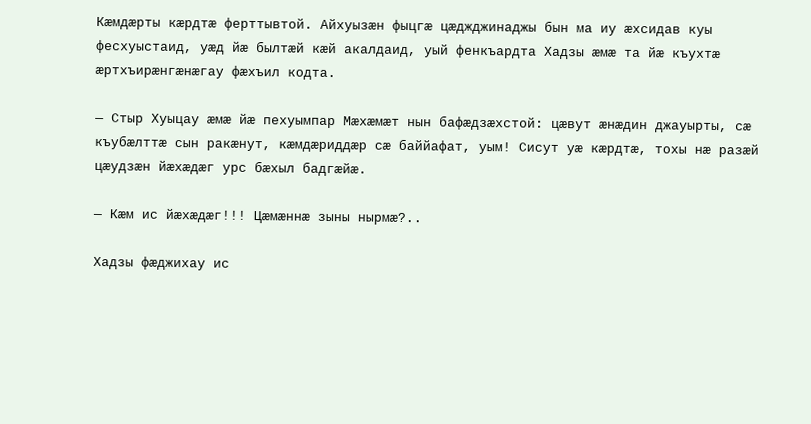Кæмдæрты кæрдтæ ферттывтой. Айхуызæн фыцгæ цæджджинаджы бын ма иу æхсидав куы фесхуыстаид, уæд йæ былтæй кæй акалдаид, уый фенкъардта Хадзы æмæ та йæ къухтæ æртхъирæнгæнæгау фæхъил кодта.

— Стыр Хуыцау æмæ йæ пехуымпар Мæхæмæт нын бафæдзæхстой: цæвут æнæдин джауырты, сæ къубæлттæ сын ракæнут, кæмдæриддæр сæ баййафат, уым! Сисут уæ кæрдтæ, тохы нæ разæй цæудзæн йæхæдæг урс бæхыл бадгæйæ.

— Кæм ис йæхæдæг!!! Цæмæннæ зыны нырмæ?..

Хадзы фæджихау ис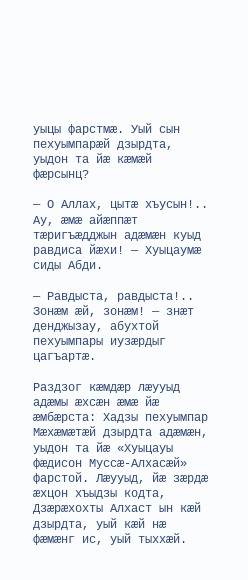уыцы фарстмæ. Уый сын пехуымпарæй дзырдта, уыдон та йæ кæмæй фæрсынц?

— О Аллах, цытæ хъусын!.. Ау, æмæ айæппæт тæригъæдджын адæмæн куыд равдиса йæхи! — Хуыцаумæ сиды Абди.

— Равдыста, равдыста!.. Зонæм æй, зонæм! — знæт денджызау, абухтой пехуымпары иузæрдыг цагъартæ.

Раздзог кæмдæр лæууыд адæмы æхсæн æмæ йæ æмбæрста: Хадзы пехуымпар Мæхæмæтæй дзырдта адæмæн, уыдон та йæ «Хуыцауы фæдисон Муссæ-Алхасæй» фарстой. Лæууыд, йæ зæрдæ æхцон хъыдзы кодта, Дзæрæхохты Алхаст ын кæй дзырдта, уый кæй нæ фæмæнг ис, уый тыххæй.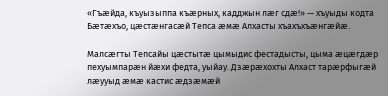«Гъæйда, къуызыппа къæрных, кадджын лæг сдæ!» — хъуыды кодта Бæтæхъо, цæстæнгасæй Тепса æмæ Алхасты хъахъхъæнгæйæ.

Малсæгты Тепсайы цæстытæ цымыдис фестадысты, цыма æцæгдæр пехуымпарæн йæхи федта, уыйау. Дзæрæхохты Алхаст тарæрфыгæй лæууыд æмæ кастис æдзæмæй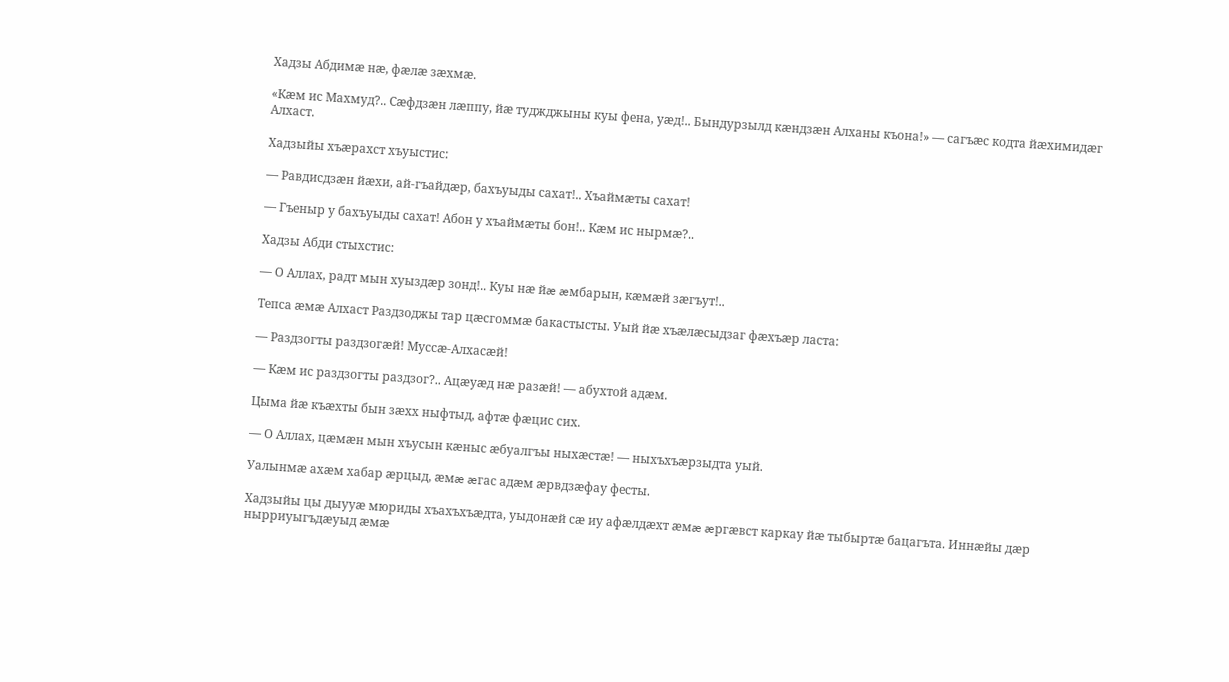Хадзы Абдимæ нæ, фæлæ зæхмæ.

«Кæм ис Махмуд?.. Сæфдзæн лæппу, йæ туджджыны куы фена, уæд!.. Бындурзылд кæндзæн Алханы къона!» — сагъæс кодта йæхимидæг Алхаст.

Хадзыйы хъæрахст хъуыстис:

— Равдисдзæн йæхи, ай-гъайдæр, бахъуыды сахат!.. Хъаймæты сахат!

— Гъеныр у бахъуыды сахат! Абон у хъаймæты бон!.. Кæм ис нырмæ?..

Хадзы Абди стыхстис:

— О Аллах, радт мын хуыздæр зонд!.. Куы нæ йæ æмбарын, кæмæй зæгъут!..

Тепса æмæ Алхаст Раздзоджы тар цæсгоммæ бакастысты. Уый йæ хъæлæсыдзаг фæхъæр ласта:

— Раздзогты раздзогæй! Муссæ-Алхасæй!

— Кæм ис раздзогты раздзог?.. Ацæуæд нæ разæй! — абухтой адæм.

Цыма йæ къæхты бын зæхх ныфтыд, афтæ фæцис сих.

— О Аллах, цæмæн мын хъусын кæныс æбуалгъы ныхæстæ! — ныхъхъæрзыдта уый.

Уалынмæ ахæм хабар æрцыд, æмæ æгас адæм æрвдзæфау фесты.

Хадзыйы цы дыууæ мюриды хъахъхъæдта, уыдонæй сæ иу афæлдæхт æмæ æргæвст каркау йæ тыбыртæ бацагъта. Иннæйы дæр нырриуыгъдæуыд æмæ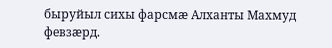быруйыл сихы фарсмæ Алханты Махмуд февзæрд.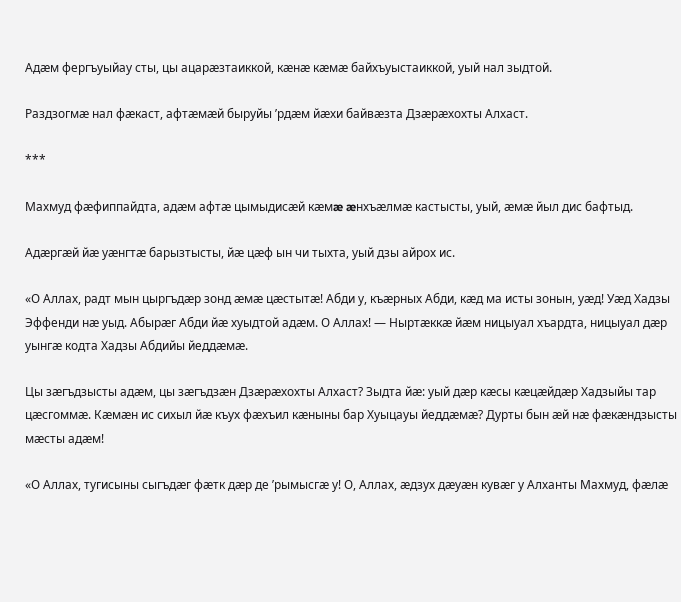Адæм фергъуыйау сты, цы ацарæзтаиккой, кæнæ кæмæ байхъуыстаиккой, уый нал зыдтой.

Раздзогмæ нал фæкаст, афтæмæй быруйы ’рдæм йæхи байвæзта Дзæрæхохты Алхаст.

***

Махмуд фæфиппайдта, адæм афтæ цымыдисæй кæмæ æнхъæлмæ кастысты, уый, æмæ йыл дис бафтыд.

Адæргæй йæ уæнгтæ барызтысты, йæ цæф ын чи тыхта, уый дзы айрох ис.

«О Аллах, радт мын цыргъдæр зонд æмæ цæстытæ! Абди у, къæрных Абди, кæд ма исты зонын, уæд! Уæд Хадзы Эффенди нæ уыд. Абырæг Абди йæ хуыдтой адæм. О Аллах! — Ныртæккæ йæм ницыуал хъардта, ницыуал дæр уынгæ кодта Хадзы Абдийы йеддæмæ.

Цы зæгъдзысты адæм, цы зæгъдзæн Дзæрæхохты Алхаст? Зыдта йæ: уый дæр кæсы кæцæйдæр Хадзыйы тар цæсгоммæ. Кæмæн ис сихыл йæ къух фæхъил кæныны бар Хуыцауы йеддæмæ? Дурты бын æй нæ фæкæндзысты мæсты адæм!

«О Аллах, тугисыны сыгъдæг фæтк дæр де ’рымысгæ у! О, Аллах, æдзух дæуæн кувæг у Алханты Махмуд, фæлæ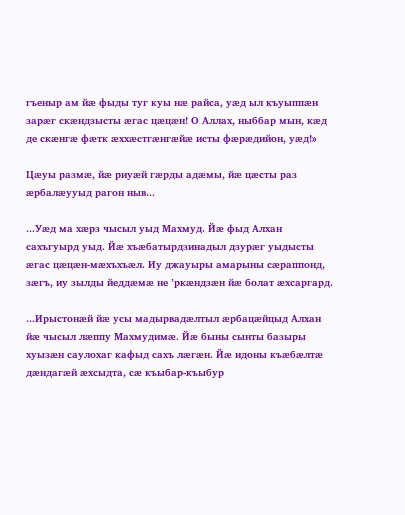гъеныр ам йæ фыды туг куы нæ райса, уæд ыл къуыппæн зарæг скæндзысты æгас цæцæн! О Аллах, ныббар мын, кæд де скæнгæ фæтк æххæстгæнгæйæ исты фæрæдийон, уæд!»

Цæуы размæ, йæ риуæй гæрды адæмы, йæ цæсты раз æрбалæууыд рагон ныв...

...Уæд ма хæрз чысыл уыд Махмуд. Йæ фыд Алхан сахъгуырд уыд. Йæ хъæбатырдзинадыл дзурæг уыдысты æгас цæцæн-мæхъхъæл. Иу джауыры амарыны сæраппонд, зæгъ, иу зылды йеддæмæ не ’ркæндзæн йæ болат æхсаргард.

...Ирыстонæй йæ усы мадырвадæлтыл æрбацæйцыд Алхан йæ чысыл лæппу Махмудимæ. Йæ быны сынты базыры хуызæн саулохаг кафыд сахъ лæгæн. Йæ идоны къæбæлтæ дæндагæй æхсыдта, сæ къыбар-къыбур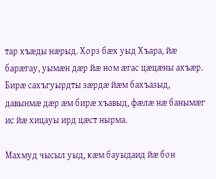тар хъæды нæрыд. Хорз бæх уыд Хъара, йæ барæгау, уымæн дæр йæ ном æгас цæцæны ахъæр. Бирæ сахъгуырдты зæрдæ йæм бахъазыд, давынмæ дæр æм бирæ хъавыд, фæлæ нæ банымæг ис йæ хицауы ирд цæст нырма.

Махмуд чысыл уыд, кæм бауыдаид йæ бон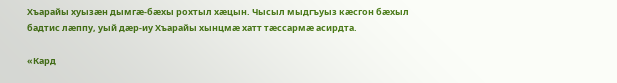Хъарайы хуызæн дымгæ-бæхы рохтыл хæцын. Чысыл мыдгъуыз кæсгон бæхыл бадтис лæппу, уый дæр-иу Хъарайы хынцмæ хатт тæссармæ асирдта.

«Кард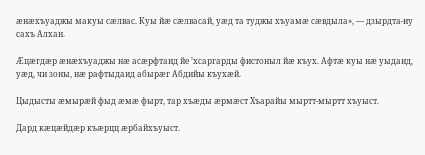æнæхъуаджы макуы сæлвас. Куы йæ сæлвасай, уæд та туджы хъуамæ сæвдыла», — дзырдта-иу сахъ Алхан.

Æцæгдæр æнæхъуаджы нæ асæрфтаид йе ’хсаргарды фистоныл йæ къух. Афтæ куы нæ уыдаид, уæд, чи зоны, нæ рафтыдаид абырæг Абдийы къухæй.

Цыдысты æмырæй фыд æмæ фырт, тар хъæды æрмæст Хъарайы мыртт-мыртт хъуыст.

Дард кæцæйдæр къæрцц æрбайхъуыст.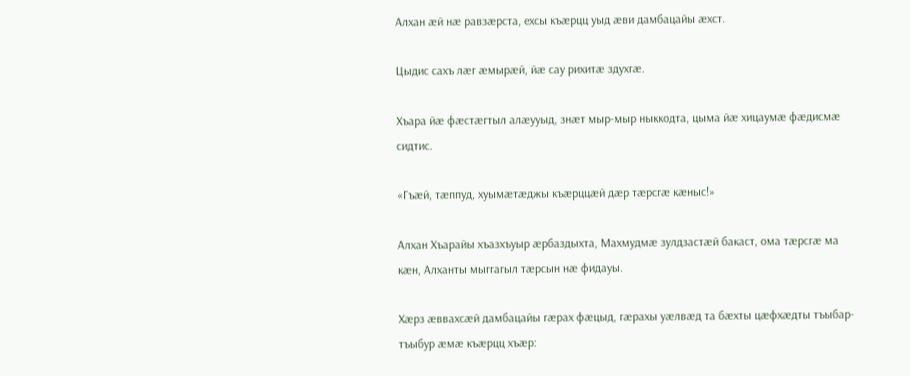Алхан æй нæ равзæрста, ехсы къæрцц уыд æви дамбацайы æхст.

Цыдис сахъ лæг æмырæй, йæ сау рихитæ здухгæ.

Хъара йæ фæстæгтыл алæууыд, знæт мыр-мыр ныккодта, цыма йæ хицаумæ фæдисмæ сидтис.

«Гъæй, тæппуд, хуымæтæджы къæрццæй дæр тæрсгæ кæныс!»

Алхан Хъарайы хъазхъуыр æрбаздыхта, Махмудмæ зулдзастæй бакаст, ома тæрсгæ ма кæн, Алханты мыггагыл тæрсын нæ фидауы.

Хæрз æввахсæй дамбацайы гæрах фæцыд, гæрахы уæлвæд та бæхты цæфхæдты тъыбар-тъыбур æмæ къæрцц хъæр: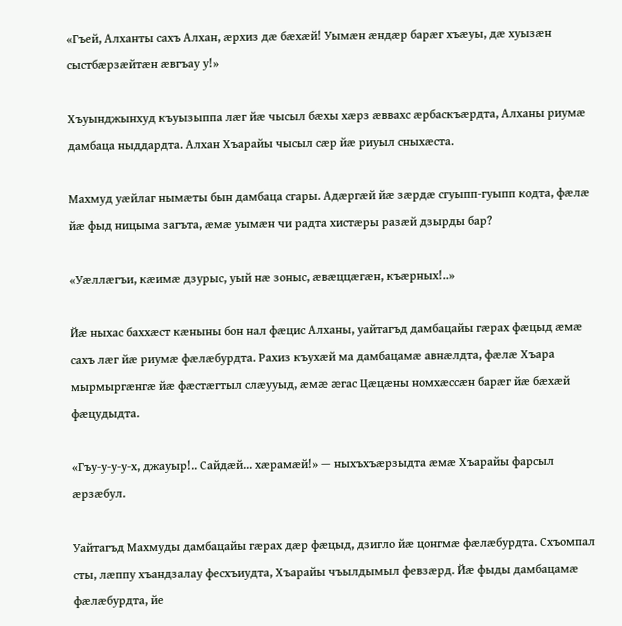«Гъей, Алханты сахъ Алхан, æрхиз дæ бæхæй! Уымæн æндæр барæг хъæуы, дæ хуызæн сыстбæрзæйтæн æвгъау у!»

Хъуынджынхуд къуызыппа лæг йæ чысыл бæхы хæрз æввахс æрбаскъæрдта, Алханы риумæ дамбаца ныддардта. Алхан Хъарайы чысыл сæр йæ риуыл сныхæста.

Махмуд уæйлаг нымæты бын дамбаца сгары. Адæргæй йæ зæрдæ сгуыпп-гуыпп кодта, фæлæ йæ фыд ницыма загъта, æмæ уымæн чи радта хистæры разæй дзырды бар?

«Уæллæгъи, кæимæ дзурыс, уый нæ зоныс, æвæццæгæн, къæрных!..»

Йæ ныхас баххæст кæныны бон нал фæцис Алханы, уайтагъд дамбацайы гæрах фæцыд æмæ сахъ лæг йæ риумæ фæлæбурдта. Рахиз къухæй ма дамбацамæ авнæлдта, фæлæ Хъара мырмыргæнгæ йæ фæстæгтыл слæууыд, æмæ æгас Цæцæны номхæссæн барæг йæ бæхæй фæцудыдта.

«Гъу-у-у-у-х, джауыр!.. Сайдæй... хæрамæй!» — ныхъхъæрзыдта æмæ Хъарайы фарсыл æрзæбул.

Уайтагъд Махмуды дамбацайы гæрах дæр фæцыд, дзигло йæ цонгмæ фæлæбурдта. Схъомпал сты, лæппу хъандзалау фесхъиудта, Хъарайы чъылдымыл февзæрд. Йæ фыды дамбацамæ фæлæбурдта, йе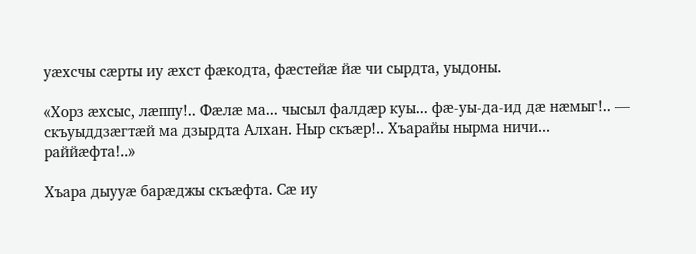уæхсчы сæрты иу æхст фæкодта, фæстейæ йæ чи сырдта, уыдоны.

«Хорз æхсыс, лæппу!.. Фæлæ ма... чысыл фалдæр куы... фæ-уы-да-ид дæ нæмыг!.. — скъуыддзæгтæй ма дзырдта Алхан. Ныр скъæр!.. Хъарайы нырма ничи... раййæфта!..»

Хъара дыууæ барæджы скъæфта. Сæ иу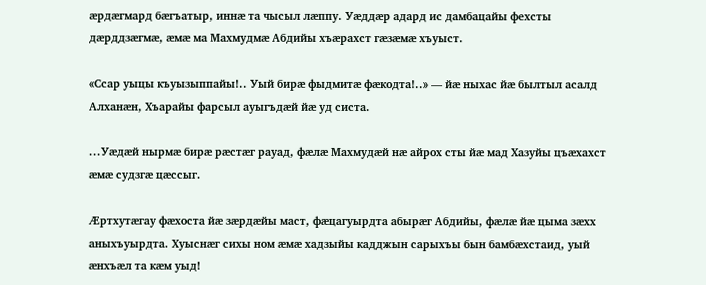æрдæгмард бæгъатыр, иннæ та чысыл лæппу. Уæддæр адард ис дамбацайы фехсты дæрддзæгмæ, æмæ ма Махмудмæ Абдийы хъæрахст гæзæмæ хъуыст.

«Ссар уыцы къуызыппайы!.. Уый бирæ фыдмитæ фæкодта!..» — йæ ныхас йæ былтыл асалд Алханæн, Хъарайы фарсыл ауыгъдæй йæ уд систа.

...Уæдæй нырмæ бирæ рæстæг рауад, фæлæ Махмудæй нæ айрох сты йæ мад Хазуйы цъæхахст æмæ судзгæ цæссыг.

Æртхутæгау фæхоста йæ зæрдæйы маст, фæцагуырдта абырæг Абдийы, фæлæ йæ цыма зæхх аныхъуырдта. Хуыснæг сихы ном æмæ хадзыйы кадджын сарыхъы бын бамбæхстаид, уый æнхъæл та кæм уыд!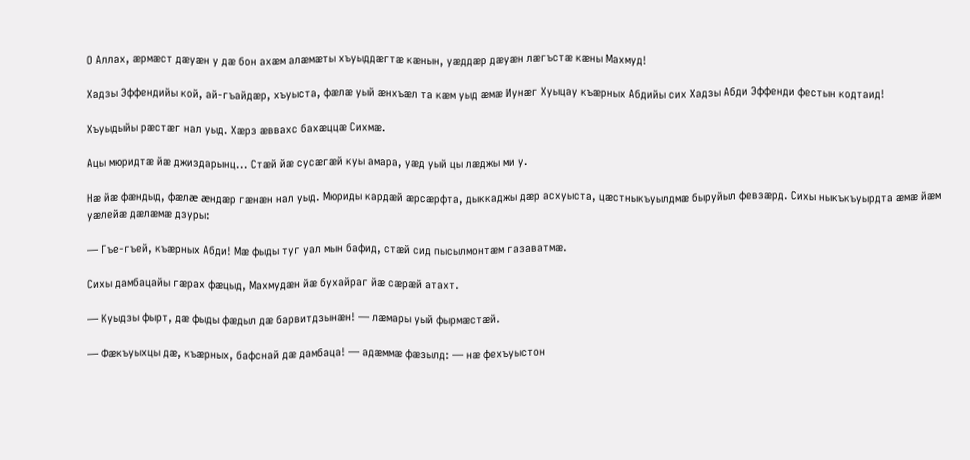О Аллах, æрмæст дæуæн у дæ бон ахæм алæмæты хъуыддæгтæ кæнын, уæддæр дæуæн лæгъстæ кæны Махмуд!

Хадзы Эффендийы кой, ай-гъайдæр, хъуыста, фæлæ уый æнхъæл та кæм уыд æмæ Иунæг Хуыцау къæрных Абдийы сих Хадзы Абди Эффенди фестын кодтаид!

Хъуыдыйы рæстæг нал уыд. Хæрз æввахс бахæццæ Сихмæ.

Ацы мюридтæ йæ джиздарынц... Стæй йæ сусæгæй куы амара, уæд уый цы лæджы ми у.

Нæ йæ фæндыд, фæлæ æндæр гæнæн нал уыд. Мюриды кардæй æрсæрфта, дыккаджы дæр асхуыста, цæстныкъуылдмæ быруйыл февзæрд. Сихы ныкъкъуырдта æмæ йæм уæлейæ дæлæмæ дзуры:

— Гъе-гъей, къæрных Абди! Мæ фыды туг уал мын бафид, стæй сид пысылмонтæм газаватмæ.

Сихы дамбацайы гæрах фæцыд, Махмудæн йæ бухайраг йæ сæрæй атахт.

— Куыдзы фырт, дæ фыды фæдыл дæ барвитдзынæн! — лæмары уый фырмæстæй.

— Фæкъуыхцы дæ, къæрных, бафснай дæ дамбаца! — адæммæ фæзылд: — нæ фехъуыстон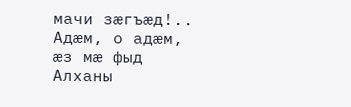мачи зæгъæд!.. Адæм, о адæм, æз мæ фыд Алханы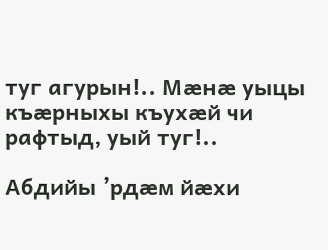туг агурын!.. Мæнæ уыцы къæрныхы къухæй чи рафтыд, уый туг!..

Абдийы ’рдæм йæхи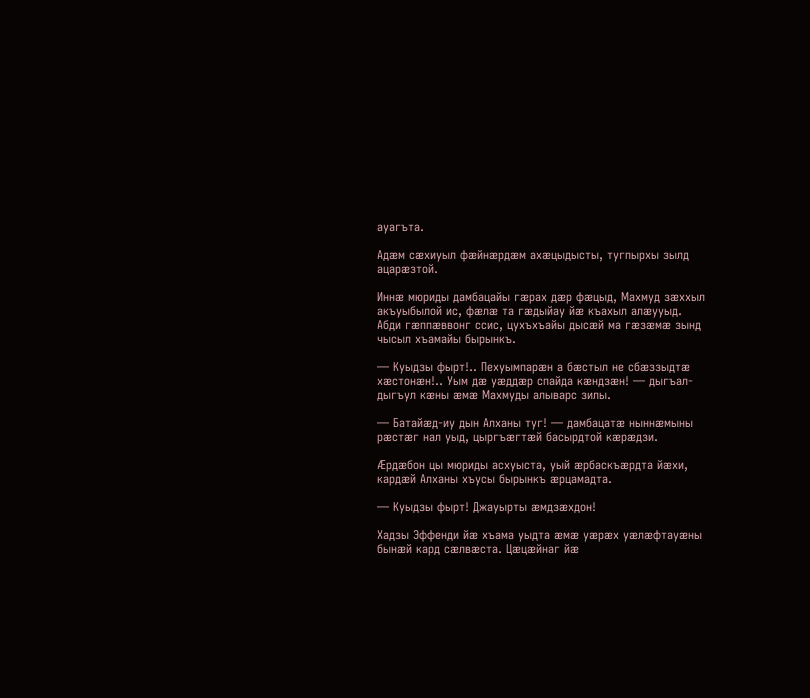ауагъта.

Адæм сæхиуыл фæйнæрдæм ахæцыдысты, тугпырхы зылд ацарæзтой.

Иннæ мюриды дамбацайы гæрах дæр фæцыд, Махмуд зæххыл акъуыбылой ис, фæлæ та гæдыйау йæ къахыл алæууыд. Абди гæппæввонг ссис, цухъхъайы дысæй ма гæзæмæ зынд чысыл хъамайы бырынкъ.

— Куыдзы фырт!.. Пехуымпарæн а бæстыл не сбæззыдтæ хæстонæн!.. Уым дæ уæддæр спайда кæндзæн! — дыгъал-дыгъул кæны æмæ Махмуды алыварс зилы.

— Батайæд-иу дын Алханы туг! — дамбацатæ ныннæмыны рæстæг нал уыд, цыргъæгтæй басырдтой кæрæдзи.

Æрдæбон цы мюриды асхуыста, уый æрбаскъæрдта йæхи, кардæй Алханы хъусы бырынкъ æрцамадта.

— Куыдзы фырт! Джауырты æмдзæхдон!

Хадзы Эффенди йæ хъама уыдта æмæ уæрæх уæлæфтауæны бынæй кард сæлвæста. Цæцæйнаг йæ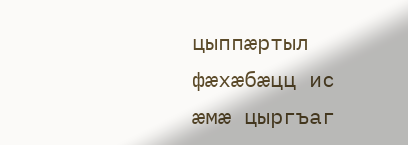цыппæртыл фæхæбæцц ис æмæ цыргъаг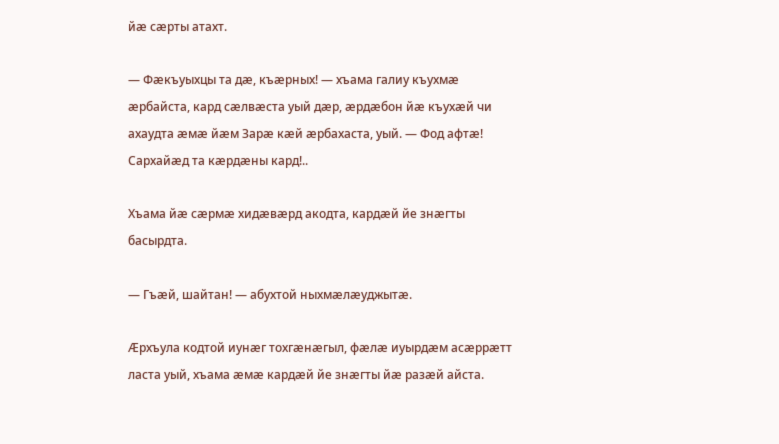йæ сæрты атахт.

— Фæкъуыхцы та дæ, къæрных! — хъама галиу къухмæ æрбайста, кард сæлвæста уый дæр, æрдæбон йæ къухæй чи ахаудта æмæ йæм Зарæ кæй æрбахаста, уый. — Фод афтæ! Сархайæд та кæрдæны кард!..

Хъама йæ сæрмæ хидæвæрд акодта, кардæй йе знæгты басырдта.

— Гъæй, шайтан! — абухтой ныхмæлæуджытæ.

Æрхъула кодтой иунæг тохгæнæгыл, фæлæ иуырдæм асæррæтт ласта уый, хъама æмæ кардæй йе знæгты йæ разæй айста.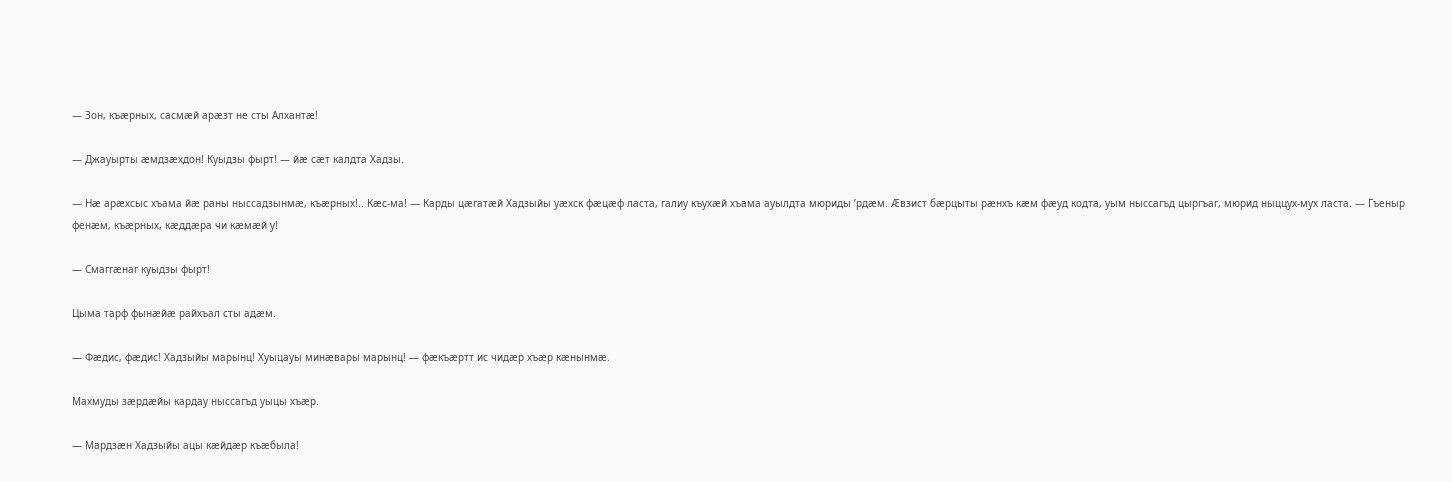— Зон, къæрных, сасмæй арæзт не сты Алхантæ!

— Джауырты æмдзæхдон! Куыдзы фырт! — йæ сæт калдта Хадзы.

— Нæ арæхсыс хъама йæ раны ныссадзынмæ, къæрных!.. Кæс-ма! — Карды цæгатæй Хадзыйы уæхск фæцæф ласта, галиу къухæй хъама ауылдта мюриды ’рдæм. Æвзист бæрцыты рæнхъ кæм фæуд кодта, уым ныссагъд цыргъаг, мюрид ныццух-мух ласта. — Гъеныр фенæм, къæрных, кæддæра чи кæмæй у!

— Смаггæнаг куыдзы фырт!

Цыма тарф фынæйæ райхъал сты адæм.

— Фæдис, фæдис! Хадзыйы марынц! Хуыцауы минæвары марынц! — фæкъæртт ис чидæр хъæр кæнынмæ.

Махмуды зæрдæйы кардау ныссагъд уыцы хъæр.

— Мардзæн Хадзыйы ацы кæйдæр къæбыла!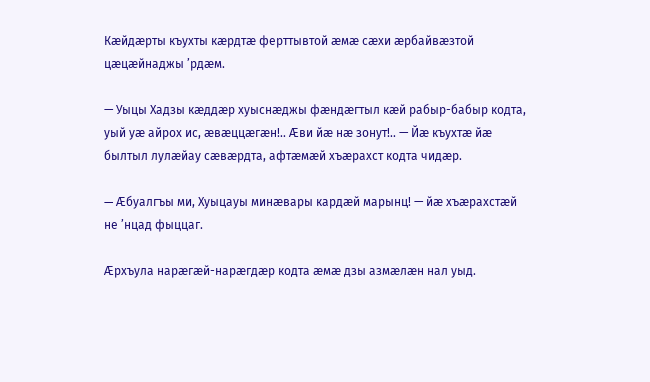Кæйдæрты къухты кæрдтæ ферттывтой æмæ сæхи æрбайвæзтой цæцæйнаджы ’рдæм.

— Уыцы Хадзы кæддæр хуыснæджы фæндæгтыл кæй рабыр-бабыр кодта, уый уæ айрох ис, æвæццæгæн!.. Æви йæ нæ зонут!.. — Йæ къухтæ йæ былтыл лулæйау сæвæрдта, афтæмæй хъæрахст кодта чидæр.

— Æбуалгъы ми, Хуыцауы минæвары кардæй марынц! — йæ хъæрахстæй не ’нцад фыццаг.

Æрхъула нарæгæй-нарæгдæр кодта æмæ дзы азмæлæн нал уыд.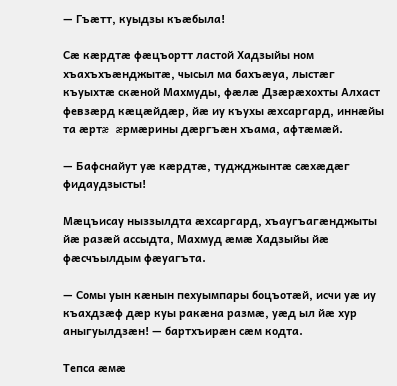— Гъæтт, куыдзы къæбыла!

Сæ кæрдтæ фæцъортт ластой Хадзыйы ном хъахъхъæнджытæ, чысыл ма бахъæуа, лыстæг къуыхтæ скæной Махмуды, фæлæ Дзæрæхохты Алхаст февзæрд кæцæйдæр, йæ иу къухы æхсаргард, иннæйы та æртæ æрмæрины дæргъæн хъама, афтæмæй.

— Бафснайут уæ кæрдтæ, туджджынтæ сæхæдæг фидаудзысты!

Мæцъисау ныззылдта æхсаргард, хъаугъагæнджыты йæ разæй ассыдта, Махмуд æмæ Хадзыйы йæ фæсчъылдым фæуагъта.

— Сомы уын кæнын пехуымпары боцъотæй, исчи уæ иу къахдзæф дæр куы ракæна размæ, уæд ыл йæ хур аныгуылдзæн! — бартхъирæн сæм кодта.

Тепса æмæ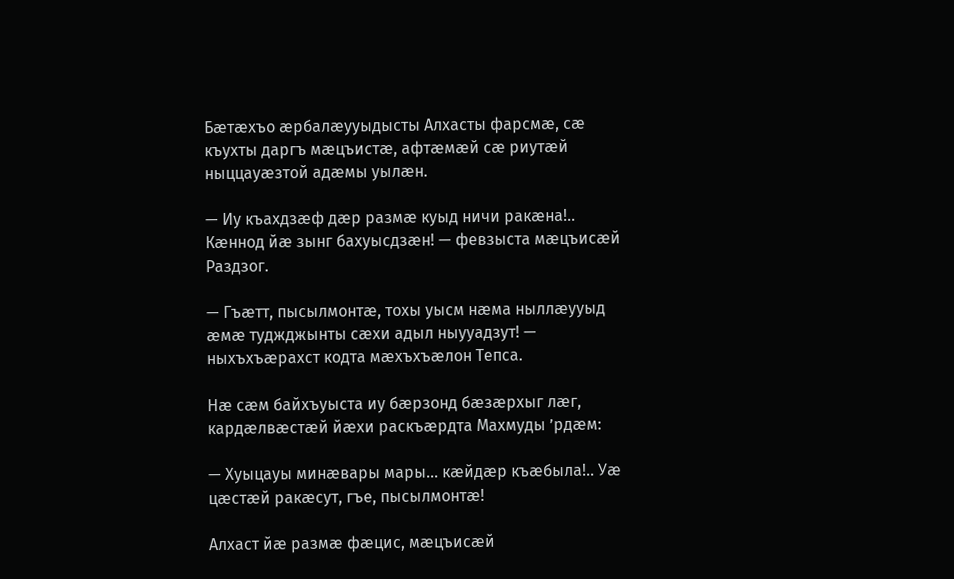Бæтæхъо æрбалæууыдысты Алхасты фарсмæ, сæ къухты даргъ мæцъистæ, афтæмæй сæ риутæй ныццауæзтой адæмы уылæн.

— Иу къахдзæф дæр размæ куыд ничи ракæна!.. Кæннод йæ зынг бахуысдзæн! — февзыста мæцъисæй Раздзог.

— Гъæтт, пысылмонтæ, тохы уысм нæма ныллæууыд æмæ туджджынты сæхи адыл ныууадзут! — ныхъхъæрахст кодта мæхъхъæлон Тепса.

Нæ сæм байхъуыста иу бæрзонд бæзæрхыг лæг, кардæлвæстæй йæхи раскъæрдта Махмуды ’рдæм:

— Хуыцауы минæвары мары... кæйдæр къæбыла!.. Уæ цæстæй ракæсут, гъе, пысылмонтæ!

Алхаст йæ размæ фæцис, мæцъисæй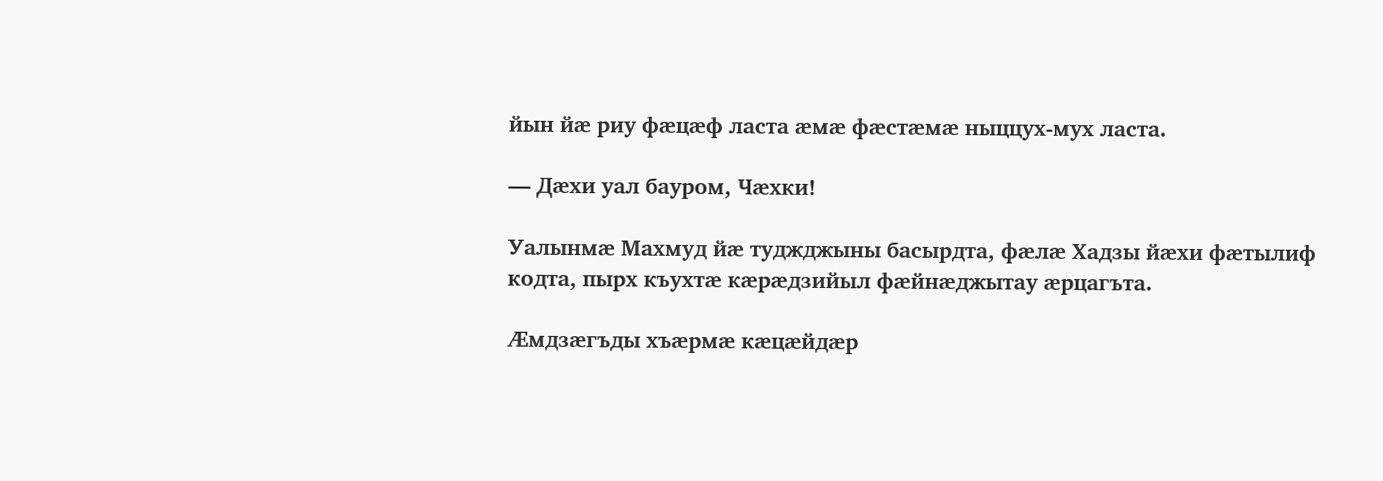йын йæ риу фæцæф ласта æмæ фæстæмæ ныццух-мух ласта.

— Дæхи уал бауром, Чæхки!

Уалынмæ Махмуд йæ туджджыны басырдта, фæлæ Хадзы йæхи фæтылиф кодта, пырх къухтæ кæрæдзийыл фæйнæджытау æрцагъта.

Æмдзæгъды хъæрмæ кæцæйдæр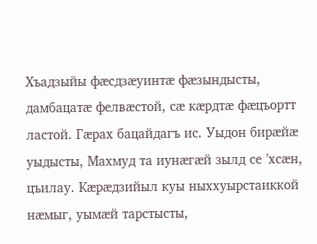Хъадзыйы фæсдзæуинтæ фæзындысты, дамбацатæ фелвæстой, сæ кæрдтæ фæцъортт ластой. Гæрах бацайдагъ ис. Уыдон бирæйæ уыдысты, Махмуд та иунæгæй зылд се ’хсæн, цъилау. Кæрæдзийыл куы ныххуырстаиккой нæмыг, уымæй тарстысты,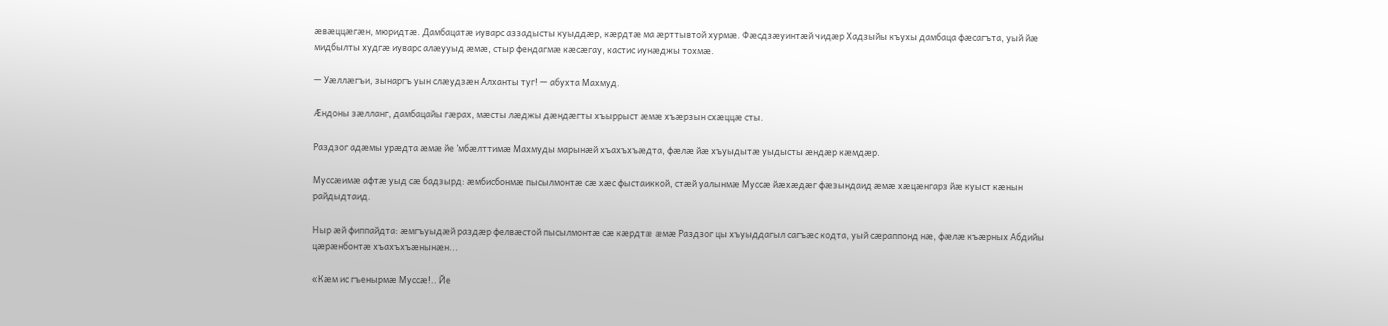æвæццæгæн, мюридтæ. Дамбацатæ иуварс аззадысты куыддæр, кæрдтæ ма æрттывтой хурмæ. Фæсдзæуинтæй чидæр Хадзыйы къухы дамбаца фæсагъта, уый йæ мидбылты худгæ иуварс алæууыд æмæ, стыр фендагмæ кæсæгау, кастис иунæджы тохмæ.

— Уæллæгъи, зынаргъ уын слæудзæн Алханты туг! — абухта Махмуд.

Æндоны зæлланг, дамбацайы гæрах, мæсты лæджы дæндæгты хъыррыст æмæ хъæрзын схæццæ сты.

Раздзог адæмы урæдта æмæ йе ’мбæлттимæ Махмуды марынæй хъахъхъæдта, фæлæ йæ хъуыдытæ уыдысты æндæр кæмдæр.

Муссæимæ афтæ уыд сæ бадзырд: æмбисбонмæ пысылмонтæ сæ хæс фыстаиккой, стæй уалынмæ Муссæ йæхæдæг фæзындаид æмæ хæцæнгарз йæ куыст кæнын райдыдтаид.

Ныр æй фиппайдта: æмгъуыдæй раздæр фелвæстой пысылмонтæ сæ кæрдтæ æмæ Раздзог цы хъуыддагыл сагъæс кодта, уый сæраппонд нæ, фæлæ къæрных Абдийы цæрæнбонтæ хъахъхъæнынæн...

«Кæм ис гъенырмæ Муссæ!.. Йе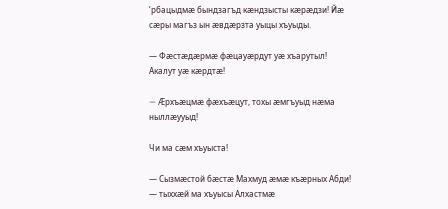’рбацыдмæ бындзагъд кæндзысты кæрæдзи! Йæ сæры магъз ын æвдæрзта уыцы хъуыды.

— Фæстæдæрмæ фæцауæрдут уæ хъарутыл! Акалут уæ кæрдтæ!

— Æрхъæцмæ фæхъæцут, тохы æмгъуыд нæма ныллæууыд!

Чи ма сæм хъуыста!

— Сызмæстой бæстæ Махмуд æмæ къæрных Абди! — тыххæй ма хъуысы Алхастмæ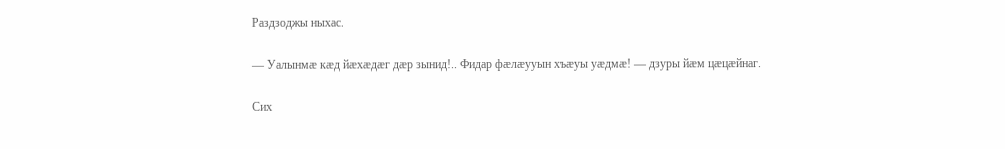Раздзоджы ныхас.

— Уалынмæ кæд йæхæдæг дæр зынид!.. Фидар фæлæууын хъæуы уæдмæ! — дзуры йæм цæцæйнаг.

Сих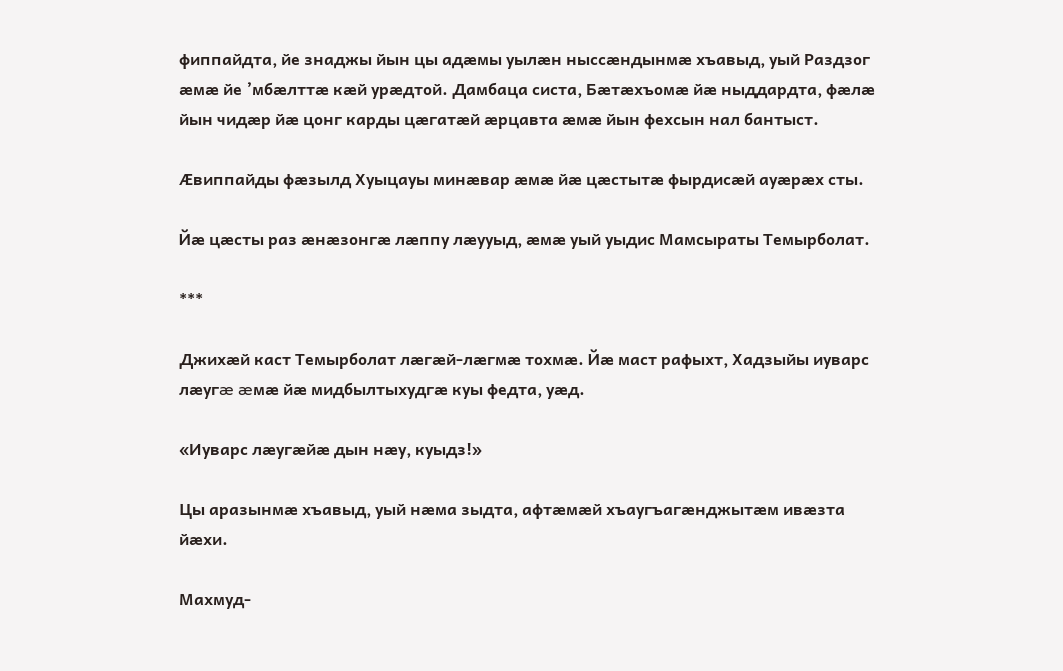фиппайдта, йе знаджы йын цы адæмы уылæн ныссæндынмæ хъавыд, уый Раздзог æмæ йе ’мбæлттæ кæй урæдтой. Дамбаца систа, Бæтæхъомæ йæ ныддардта, фæлæ йын чидæр йæ цонг карды цæгатæй æрцавта æмæ йын фехсын нал бантыст.

Æвиппайды фæзылд Хуыцауы минæвар æмæ йæ цæстытæ фырдисæй ауæрæх сты.

Йæ цæсты раз æнæзонгæ лæппу лæууыд, æмæ уый уыдис Мамсыраты Темырболат.

***

Джихæй каст Темырболат лæгæй-лæгмæ тохмæ. Йæ маст рафыхт, Хадзыйы иуварс лæугæ æмæ йæ мидбылтыхудгæ куы федта, уæд.

«Иуварс лæугæйæ дын нæу, куыдз!»

Цы аразынмæ хъавыд, уый нæма зыдта, афтæмæй хъаугъагæнджытæм ивæзта йæхи.

Махмуд-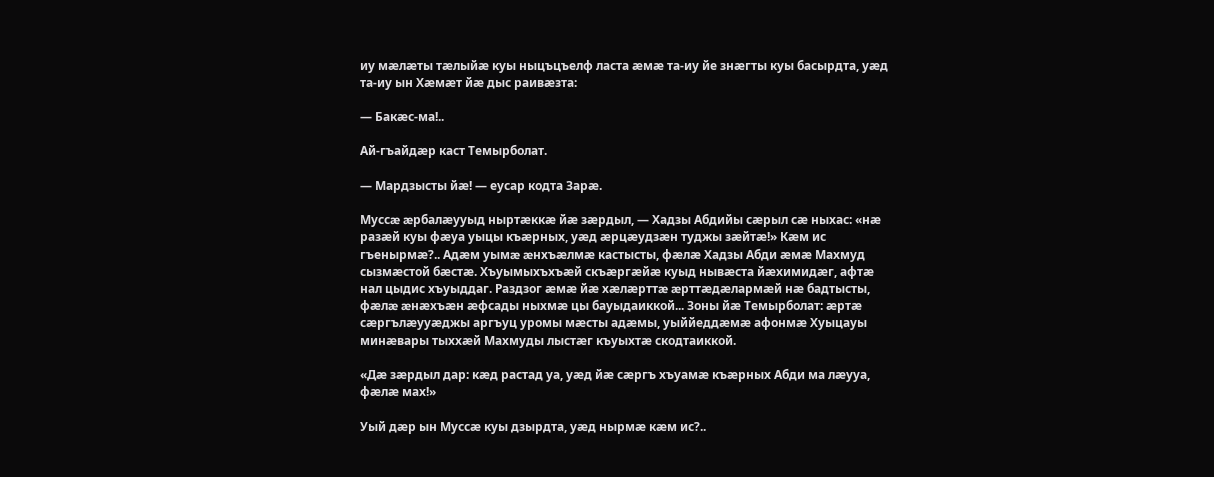иу мæлæты тæлыйæ куы ныцъцъелф ласта æмæ та-иу йе знæгты куы басырдта, уæд та-иу ын Хæмæт йæ дыс раивæзта:

— Бакæс-ма!..

Ай-гъайдæр каст Темырболат.

— Мардзысты йæ! — еусар кодта Зарæ.

Муссæ æрбалæууыд ныртæккæ йæ зæрдыл, — Хадзы Абдийы сæрыл сæ ныхас: «нæ разæй куы фæуа уыцы къæрных, уæд æрцæудзæн туджы зæйтæ!» Кæм ис гъенырмæ?.. Адæм уымæ æнхъæлмæ кастысты, фæлæ Хадзы Абди æмæ Махмуд сызмæстой бæстæ. Хъуымыхъхъæй скъæргæйæ куыд нывæста йæхимидæг, афтæ нал цыдис хъуыддаг. Раздзог æмæ йæ хæлæрттæ æрттæдæлармæй нæ бадтысты, фæлæ æнæхъæн æфсады ныхмæ цы бауыдаиккой... Зоны йæ Темырболат: æртæ сæргълæууæджы аргъуц уромы мæсты адæмы, уыййеддæмæ афонмæ Хуыцауы минæвары тыххæй Махмуды лыстæг къуыхтæ скодтаиккой.

«Дæ зæрдыл дар: кæд растад уа, уæд йæ сæргъ хъуамæ къæрных Абди ма лæууа, фæлæ мах!»

Уый дæр ын Муссæ куы дзырдта, уæд нырмæ кæм ис?..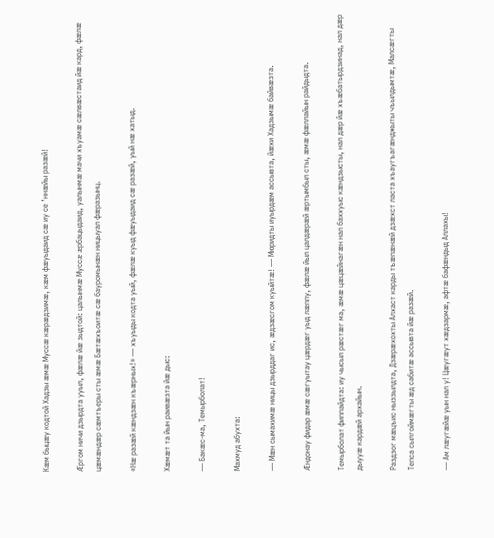Кæм быцæу кодтой Хадзы æмæ Муссæ кæрæдзимæ, кæм фæуыдаид сæ иу се ’ннæйы разæй!

Æргом ничи дзырдта ууыл, фæлæ йæ зыдтой: цалынмæ Муссæ æрбацыдаид, уалынмæ мачи хъуамæ сæлвæстаид йæ кард, фæлæ цæмæндæр сæмтъеры сты æмæ Бæтæхъоитæ сæ бауромынæн ницыуал фæразынц.

«Нæ разæй кæндзæн къæрных!» — хъуыды кодта уый, фæлæ куыд фæуыдаид сæ разæй, уый нæ хатыд.

Хæмæт та йын раивæзта йæ дыс:

— Бакæс-ма, Темырболат!

Махмуд абухта:

— Мæн сымахимæ ницы дзырддаг ис, æдзæсгом куыйтæ! — Мюридты иуырдæм ассывта, йæхи Хадзымæ байвæзта.

Æндонау фидар æмæ сæгуытау цæрдæг уыд лæппу, фæлæ йыл цалдæрæй æртымбыл сты, æмæ фæллайын райдыдта.

Темырболат фиппайдта: иу чысыл рæстæг ма, æмæ цæцæйнагæн нал баххуыс кæндзысты, нал дæр йæ хъæбатырдзинад, нал дæр дыууæ кардæй архайын.

Раздзог мæцъис ныззылдта, Дзæрæхохты Алхаст карды тъæпæнæй дзæхст ласта хъаугъагæнджыты чъылдымтæ, Малсæгты Тепса сылгоймæгты æд сабитæ ассывта йæ разæй.

— Ам лæугæйæ уын нал у! Цæугæут хæдзармæ, афтæ бафæндыд Аллахы!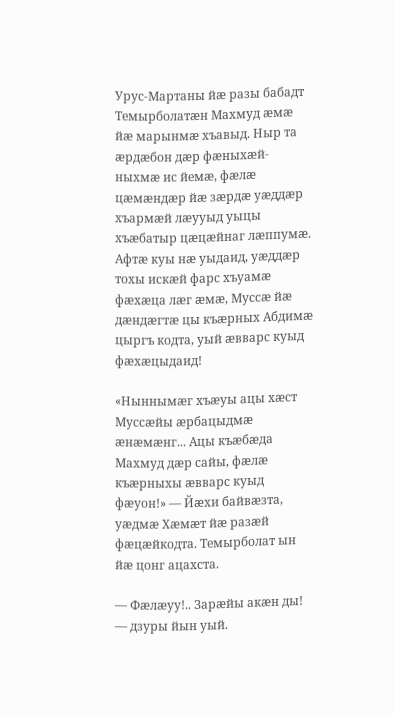Урус-Мартаны йæ разы бабадт Темырболатæн Махмуд æмæ йæ марынмæ хъавыд. Ныр та æрдæбон дæр фæныхæй-ныхмæ ис йемæ, фæлæ цæмæндæр йæ зæрдæ уæддæр хъармæй лæууыд уыцы хъæбатыр цæцæйнаг лæппумæ. Афтæ куы нæ уыдаид, уæддæр тохы искæй фарс хъуамæ фæхæца лæг æмæ, Муссæ йæ дæндæгтæ цы къæрных Абдимæ цыргъ кодта, уый æвварс куыд фæхæцыдаид!

«Ныннымæг хъæуы ацы хæст Муссæйы æрбацыдмæ æнæмæнг... Ацы къæбæда Махмуд дæр сайы, фæлæ къæрныхы æвварс куыд фæуон!» — Йæхи байвæзта, уæдмæ Хæмæт йæ разæй фæцæйкодта. Темырболат ын йæ цонг ацахста.

— Фæлæуу!.. Зарæйы акæн ды! — дзуры йын уый.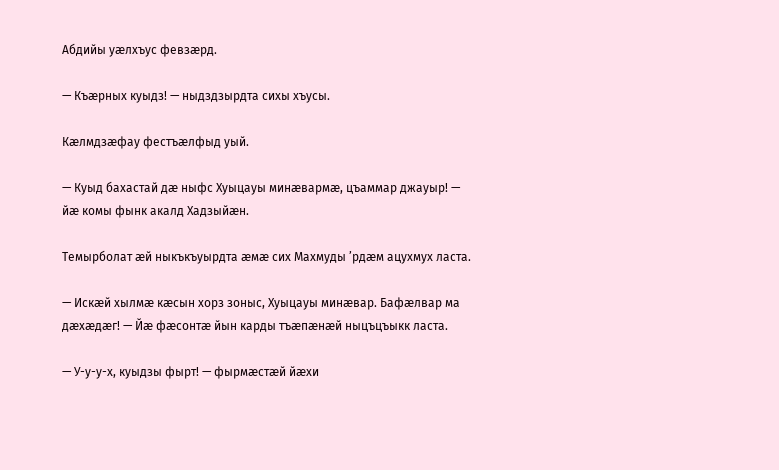Абдийы уæлхъус февзæрд.

— Къæрных куыдз! — ныдздзырдта сихы хъусы.

Кæлмдзæфау фестъæлфыд уый.

— Куыд бахастай дæ ныфс Хуыцауы минæвармæ, цъаммар джауыр! — йæ комы фынк акалд Хадзыйæн.

Темырболат æй ныкъкъуырдта æмæ сих Махмуды ’рдæм ацухмух ласта.

— Искæй хылмæ кæсын хорз зоныс, Хуыцауы минæвар. Бафæлвар ма дæхæдæг! — Йæ фæсонтæ йын карды тъæпæнæй ныцъцъыкк ласта.

— У-у-у-х, куыдзы фырт! — фырмæстæй йæхи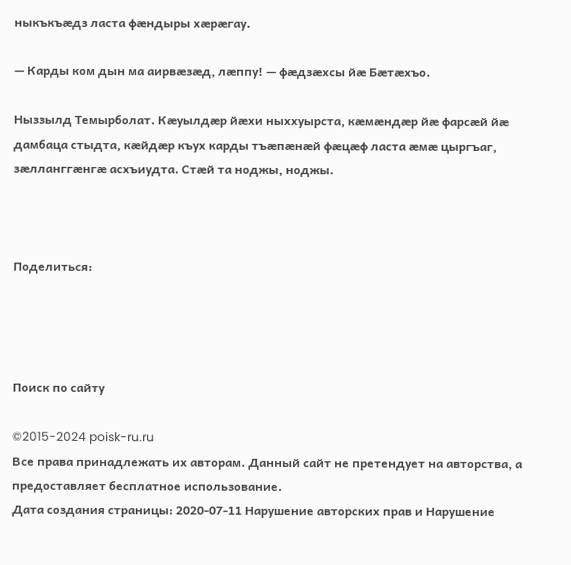ныкъкъæдз ласта фæндыры хæрæгау.

— Карды ком дын ма аирвæзæд, лæппу! — фæдзæхсы йæ Бæтæхъо.

Ныззылд Темырболат. Кæуылдæр йæхи ныххуырста, кæмæндæр йæ фарсæй йæ дамбаца стыдта, кæйдæр къух карды тъæпæнæй фæцæф ласта æмæ цыргъаг, зæлланггæнгæ асхъиудта. Стæй та ноджы, ноджы.



Поделиться:




Поиск по сайту

©2015-2024 poisk-ru.ru
Все права принадлежать их авторам. Данный сайт не претендует на авторства, а предоставляет бесплатное использование.
Дата создания страницы: 2020-07-11 Нарушение авторских прав и Нарушение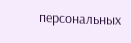персональных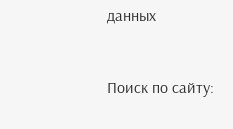данных


Поиск по сайту: